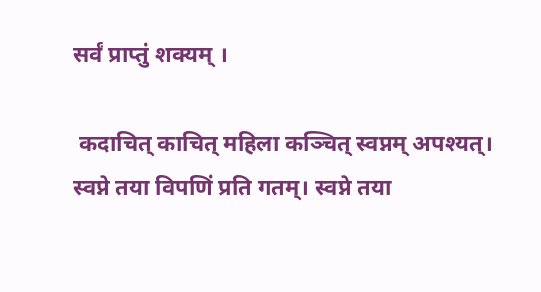सर्वं प्राप्तुं शक्यम् ।

 कदाचित् काचित् महिला कञ्चित् स्वप्नम् अपश्यत्। स्वप्ने तया विपणिं प्रति गतम्। स्वप्ने तया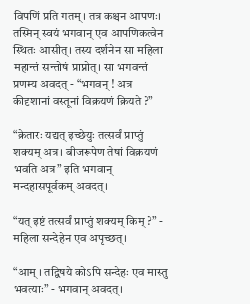विपणिं प्रति गतम्। तत्र कश्चन आपणः। तस्मिन् स्वयं भगवान् एव आपणिकत्वेन स्थितः आसीत्। तस्य दर्शनेन सा महिला महान्तं सन्तोषं प्राप्नोत्। सा भगवन्तं प्रणम्य अवदत् - “भगवन् ! अत्र कीदृशानां वस्तूनां विक्रयणं क्रियते ?”

“क्रेतारः यद्यत् इच्छेयुः तत्सर्वं प्राप्तुं शक्यम् अत्र। बीजरूपेण तेषां विक्रयणं भवति अत्र” इति भगवान् मन्दहासपूर्वकम् अवदत्।

“यत् इष्टं तत्सर्वं प्राप्तुं शक्यम् किम् ?” - महिला सन्देहेन एव अपृच्छत्।

“आम् । तद्विषये कोऽपि सन्देहः एव मास्तु भवत्याः” - भगवान् अवदत्।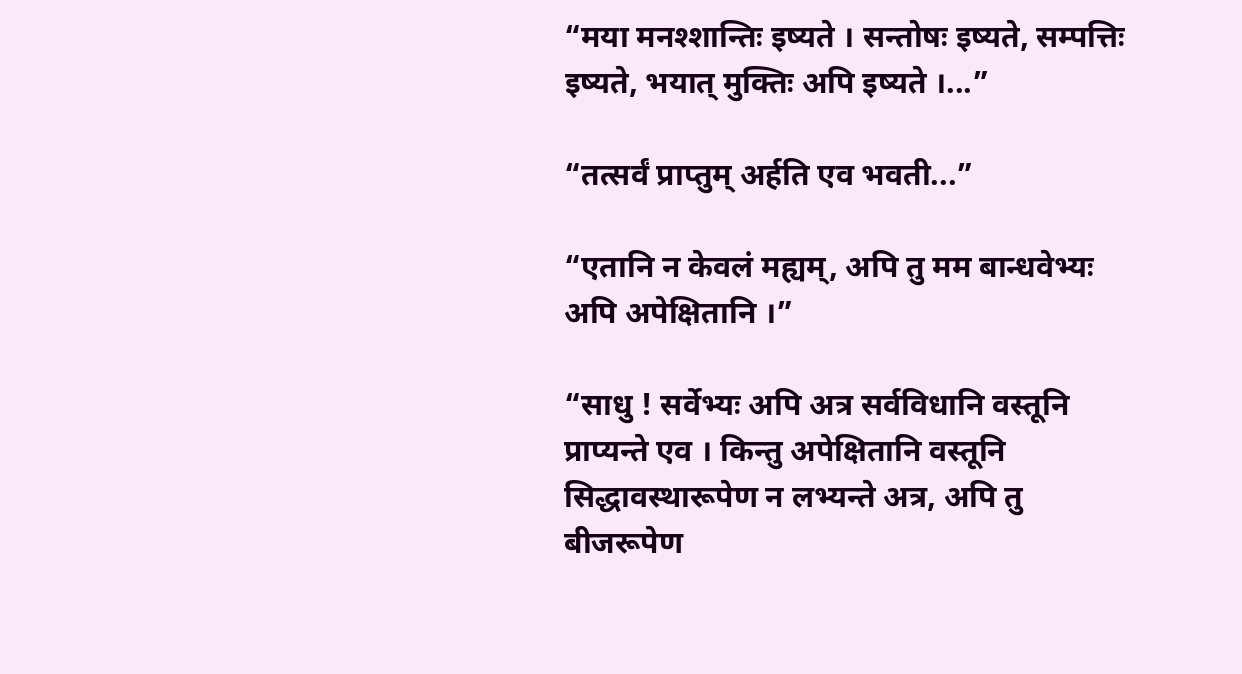“मया मनश्शान्तिः इष्यते । सन्तोषः इष्यते, सम्पत्तिः इष्यते, भयात् मुक्तिः अपि इष्यते ।...”

“तत्सर्वं प्राप्तुम् अर्हति एव भवती...”

“एतानि न केवलं मह्यम्, अपि तु मम बान्धवेभ्यः अपि अपेक्षितानि ।”

“साधु ! सर्वेभ्यः अपि अत्र सर्वविधानि वस्तूनि प्राप्यन्ते एव । किन्तु अपेक्षितानि वस्तूनि सिद्धावस्थारूपेण न लभ्यन्ते अत्र, अपि तु बीजरूपेण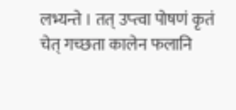लभ्यन्ते । तत् उप्त्वा पोषणं कृतं चेत् गच्छता कालेन फलानि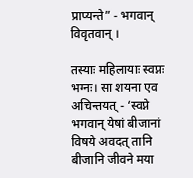प्राप्यन्ते” - भगवान् विवृतवान् ।

तस्याः महिलायाः स्वप्नः भग्नः। सा शयना एव अचिन्तयत् - ‘स्वप्ने भगवान् येषां बीजानां विषये अवदत् तानि बीजानि जीवने मया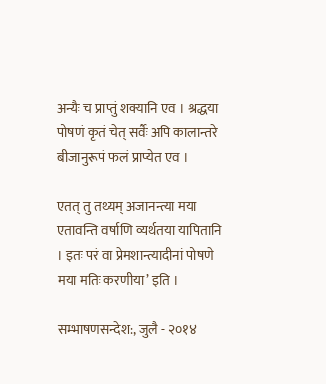अन्यैः च प्राप्तुं शक्यानि एव । श्रद्धया पोषणं कृतं चेत् सर्वैः अपि कालान्तरे बीजानुरूपं फलं प्राप्येत एव ।

एतत् तु तथ्यम् अजानन्त्या मया एतावन्ति वर्षाणि व्यर्थतया यापितानि । इतः परं वा प्रेमशान्त्यादीनां पोषणे मया मतिः करणीया’ इति ।

सम्भाषणसन्देश:, जुलै - २०१४